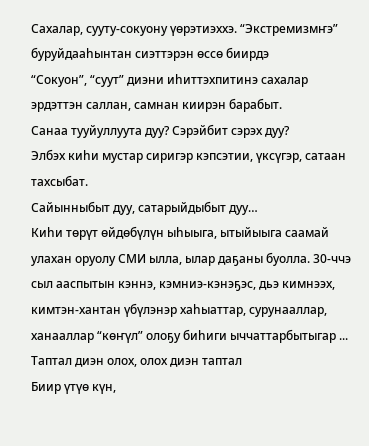Сахалар, сууту-сокуону үөрэтиэххэ. “Экстремизмҥэ” буруйдааһынтан сиэттэрэн өссө биирдэ
“Сокуон”, “суут” диэни иһиттэхпитинэ сахалар эрдэттэн саллан, самнан киирэн барабыт.
Санаа тууйуллуута дуу? Сэрэйбит сэрэх дуу?
Элбэх киһи мустар сиригэр кэпсэтии, үксүгэр, сатаан тахсыбат.
Сайынныбыт дуу, сатарыйдыбыт дуу…
Киһи төрүт өйдөбүлүн ыһыыга, ытыйыыга саамай улахан оруолу СМИ ылла, ылар даҕаны буолла. 30-ччэ сыл ааспытын кэннэ, кэмниэ-кэнэҕэс, дьэ кимнээх, кимтэн-хантан үбүлэнэр хаһыаттар, сурунааллар, ханааллар “көҥүл” олоҕу биһиги ыччаттарбытыгар ...
Таптал диэн олох, олох диэн таптал
Биир үтүө күн,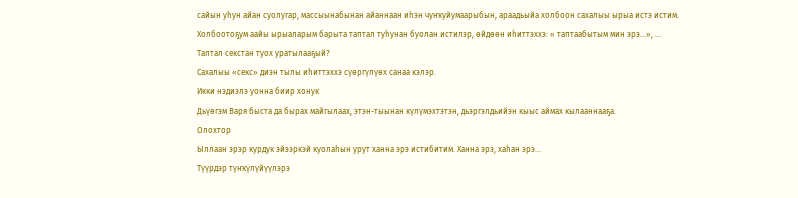сайын уһун айан суолугар, массыынабынан айаннаан иһэн чуҥкуйумаарыбын, араадьыйа холбоон сахалыы ырыа истэ истим. Холбоотоҕум аайы ырыаларым барыта таптал туһунан буолан истилэр, өйдөөн иһиттэххэ: « таптаабытым мин эрэ…», ...
Таптал секстан туох уратылааҕый?
Сахалыы «секс» диэн тылы иһиттэххэ сүөргүлүөх санаа кэлэр.
Икки нэдиэлэ уонна биир хонук
Дьүөгэм Варя быста да бырах майгылаах, этэн-тыынан күлүмэхтэтэн, дьэргэлдьийэн кыыс аймах кылааннааҕа.
Олохтор
Ыллаан эрэр курдук эйээркэй куолаһын урут ханна эрэ истибитим. Ханна эрэ, хаһан эрэ...
Түүрдэр түҥкүлүйүүлэрэ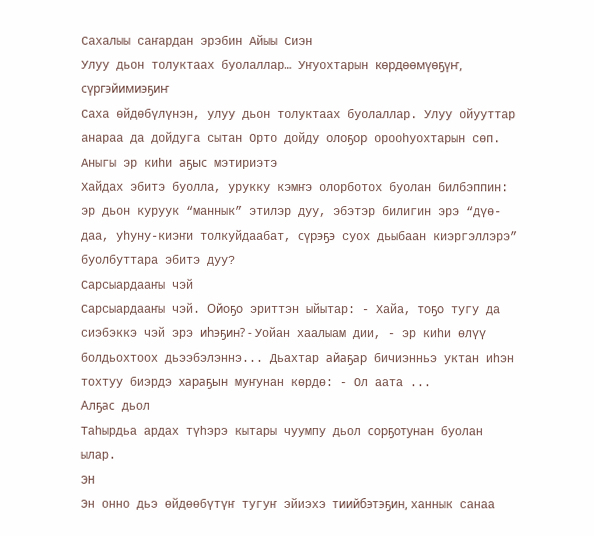Сахалыы саҥардан эрэбин Айыы Сиэн
Улуу дьон толуктаах буолаллар… Уҥуохтарын көрдөөмүөҕүҥ, сүргэйимиэҕиҥ
Саха өйдөбүлүнэн, улуу дьон толуктаах буолаллар. Улуу ойууттар анараа да дойдуга сытан Орто дойду олоҕор орооһуохтарын сөп.
Аныгы эр киһи аҕыс мэтириэтэ
Хайдах эбитэ буолла, урукку кэмҥэ олорботох буолан билбэппин: эр дьон куруук “маннык” этилэр дуу, эбэтэр билигин эрэ “дүө-даа, уһуну-киэҥи толкуйдаабат, сүрэҕэ суох дьыбаан киэргэллэрэ” буолбуттара эбитэ дуу?
Сарсыардааҥы чэй
Сарсыардааҥы чэй. Ойоҕо эриттэн ыйытар: - Хайа, тоҕо тугу да сиэбэккэ чэй эрэ иһэҕин? - Уойан хаалыам дии, - эр киһи өлүү болдьохтоох дьээбэлэннэ... Дьахтар айаҕар бичиэнньэ уктан иһэн тохтуу биэрдэ хараҕын муҥунан көрдө: - Ол аата ...
Алҕас дьол
Таһырдьа ардах түһэрэ кытары чуумпу дьол сорҕотунан буолан ылар.
ЭН
Эн онно дьэ өйдөөбүтүҥ тугуҥ эйиэхэ тиийбэтэҕин, ханнык санаа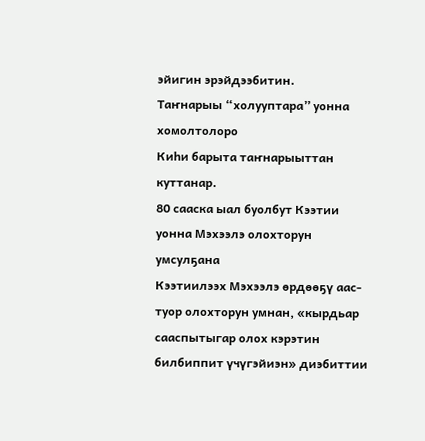эйигин эрэйдээбитин.
Таҥнарыы “холууптара” уонна хомолтолоро
Киһи барыта таҥнарыыттан куттанар.
80 сааска ыал буолбут Кээтии уонна Мэхээлэ олохторун умсулҕана
Кээтиилээх Мэхээлэ өрдөөҕү аас-туор олохторун умнан, «кырдьар сааспытыгар олох кэрэтин билбиппит үчүгэйиэн» диэбиттии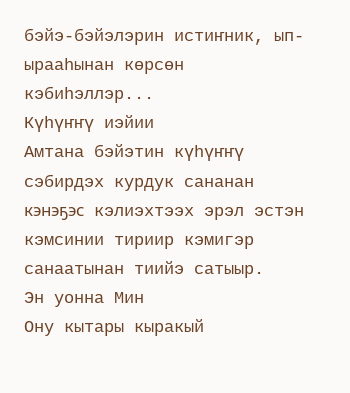бэйэ-бэйэлэрин истиҥник, ып-ырааһынан көрсөн кэбиһэллэр...
Күһүҥҥү иэйии
Амтана бэйэтин күһүҥҥү сэбирдэх курдук сананан кэнэҕэс кэлиэхтээх эрэл эстэн кэмсинии тириир кэмигэр санаатынан тиийэ сатыыр.
Эн уонна Мин
Ону кытары кыракый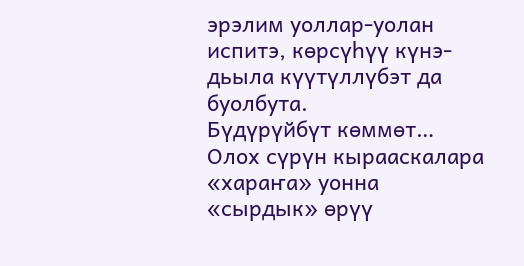эрэлим уоллар-уолан испитэ, көрсүһүү күнэ-дьыла күүтүллүбэт да буолбута.
Бүдүрүйбүт көммөт…
Олох сүрүн кырааскалара «хараҥа» уонна «сырдык» өрүү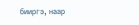бииргэ, наар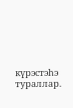күрэстэһэ тураллар.